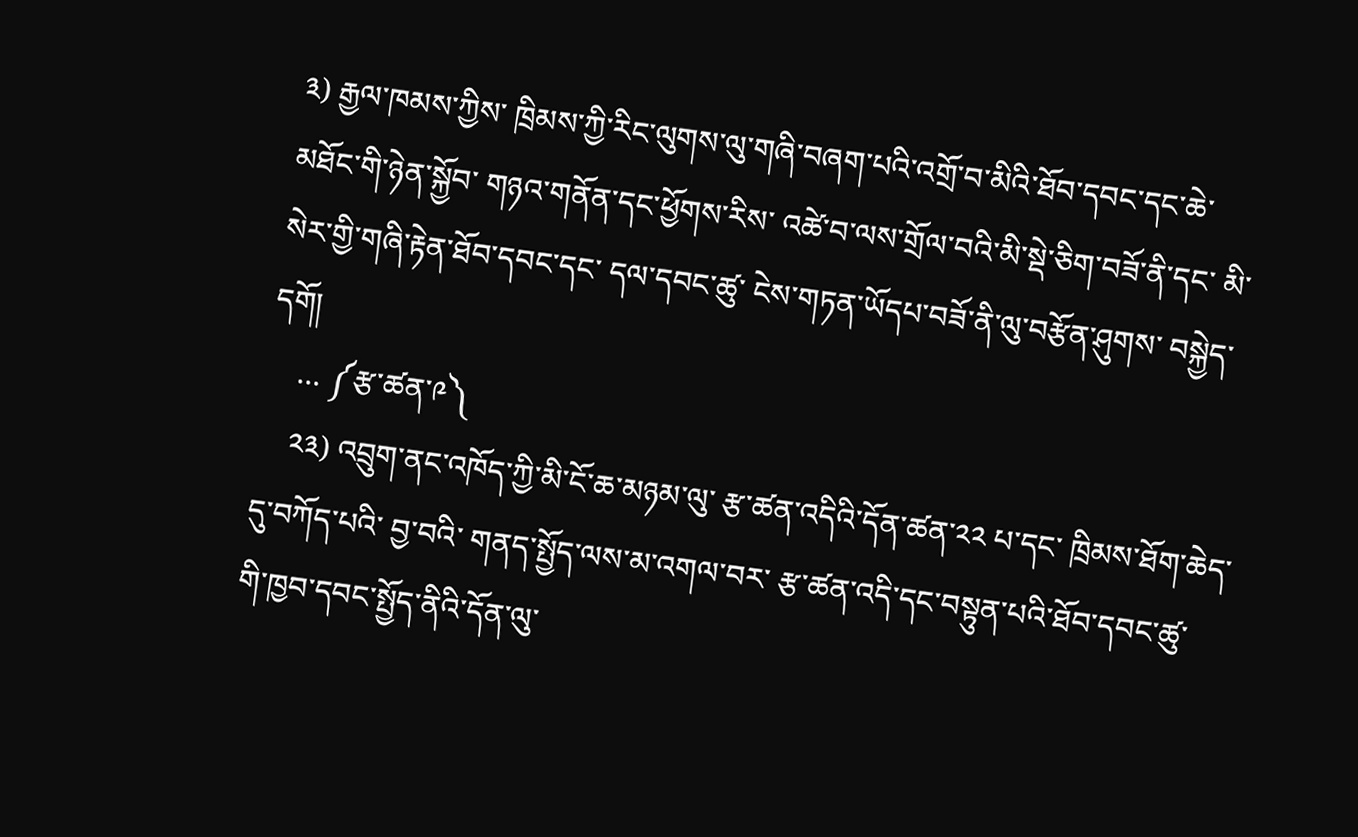༣) རྒྱལ་ཁམས་ཀྱིས་ ཁྲིམས་ཀྱི་རིང་ལུགས་ལུ་གཞི་བཞག་པའི་འགྲོ་བ་མིའི་ཐོབ་དབང་དང་ཆེ་ མཐོང་གི་ཉེན་སྐྱོབ་ གཉའ་གནོན་དང་ཕྱོགས་རིས་ འཚེ་བ་ལས་གྲོལ་བའི་མི་སྡེ་ཅིག་བཟོ་ནི་དང་ མི་སེར་གྱི་གཞི་རྟེན་ཐོབ་དབང་དང་ དལ་དབང་ཚུ་ ངེས་གཏན་ཡོདཔ་བཟོ་ནི་ལུ་བརྩོན་ཤུགས་ བསྐྱེད་དགོ།
    ... ༼རྩ་ཚན་༩༽
    ༢༣) འབྲུག་ནང་འཁོད་ཀྱི་མི་ངོ་ཆ་མཉམ་ལུ་ རྩ་ཚན་འདིའི་དོན་ཚན་༢༢ པ་དང་ ཁྲིམས་ཐོག་ཆེད་དུ་བཀོད་པའི་ བྱ་བའི་ གནད་སྤྱོད་ལས་མ་འགལ་བར་ རྩ་ཚན་འདི་དང་བསྟུན་པའི་ཐོབ་དབང་ཚུ་ གི་ཁྱབ་དབང་སྤྱོད་ནིའི་དོན་ལུ་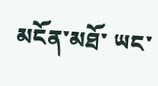མངོན་མཐོ་ ཡང་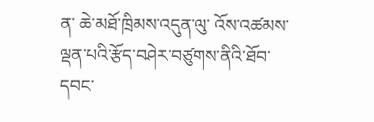ན་ ཆེ་མཐོ་ཁྲིམས་འདུན་ལུ་ འོས་འཚམས་ ལྡན་པའི་རྩོད་བཤེར་བཙུགས་ནིའི་ཐོབ་དབང་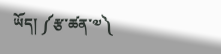ཡོད། ༼རྩ་ཚན་༧༽